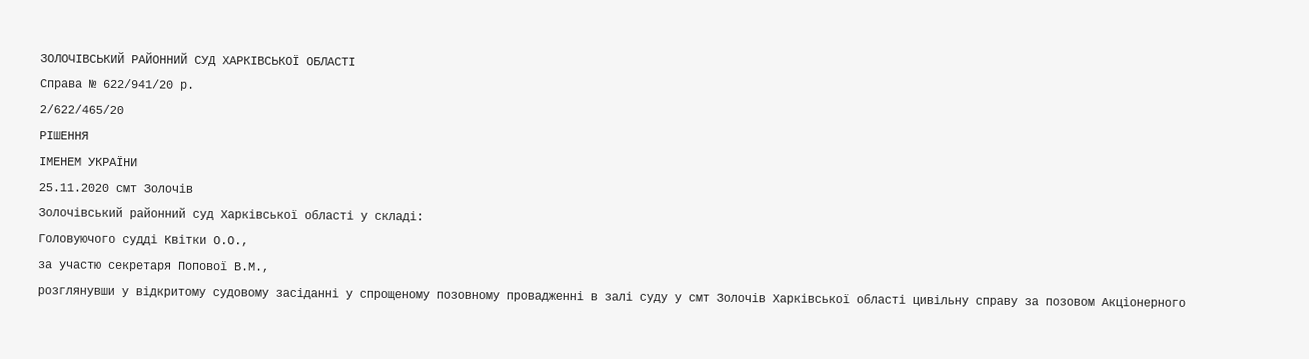ЗОЛОЧІВСЬКИЙ РАЙОННИЙ СУД ХАРКІВСЬКОЇ ОБЛАСТІ
Справа № 622/941/20 р.
2/622/465/20
РІШЕННЯ
ІМЕНЕМ УКРАЇНИ
25.11.2020 смт Золочів
Золочівський районний суд Харківської області у складі:
Головуючого судді Квітки О.О.,
за участю секретаря Попової В.М.,
розглянувши у відкритому судовому засіданні у спрощеному позовному провадженні в залі суду у смт Золочів Харківської області цивільну справу за позовом Акціонерного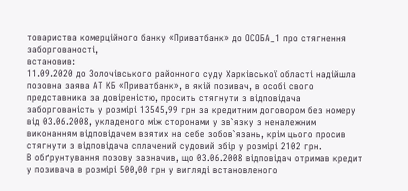товариства комерційного банку «Приватбанк» до ОСОБА_1 про стягнення заборгованості,
встановив:
11.09.2020 до Золочівського районного суду Харківської області надійшла позовна заява АТ КБ «Приватбанк», в якій позивач, в особі свого представника за довіреністю, просить стягнути з відповідача заборгованість у розмірі 13545,99 грн за кредитним договором без номеру від 03.06.2008, укладеного між сторонами у зв`язку з неналежним виконанням відповідачем взятих на себе зобов`язань, крім цього просив стягнути з відповідача сплачений судовий збір у розмірі 2102 грн.
В обґрунтування позову зазначив, що 03.06.2008 відповідач отримав кредит у позивача в розмірі 500,00 грн у вигляді встановленого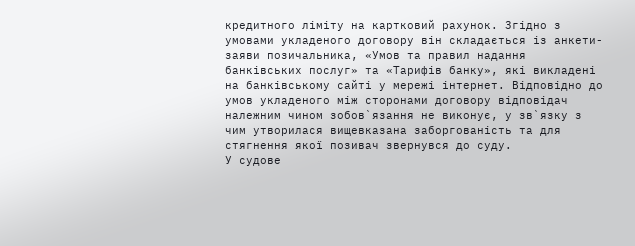кредитного ліміту на картковий рахунок. Згідно з умовами укладеного договору він складається із анкети-заяви позичальника, «Умов та правил надання банківських послуг» та «Тарифів банку», які викладені на банківському сайті у мережі інтернет. Відповідно до умов укладеного між сторонами договору відповідач належним чином зобов`язання не виконує, у зв`язку з чим утворилася вищевказана заборгованість та для стягнення якої позивач звернувся до суду.
У судове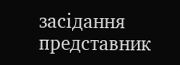засідання представник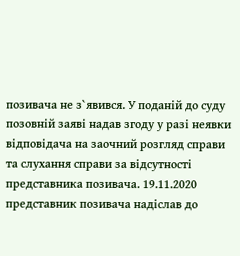позивача не з`явився. У поданій до суду позовній заяві надав згоду у разі неявки відповідача на заочний розгляд справи та слухання справи за відсутності представника позивача. 19.11.2020 представник позивача надіслав до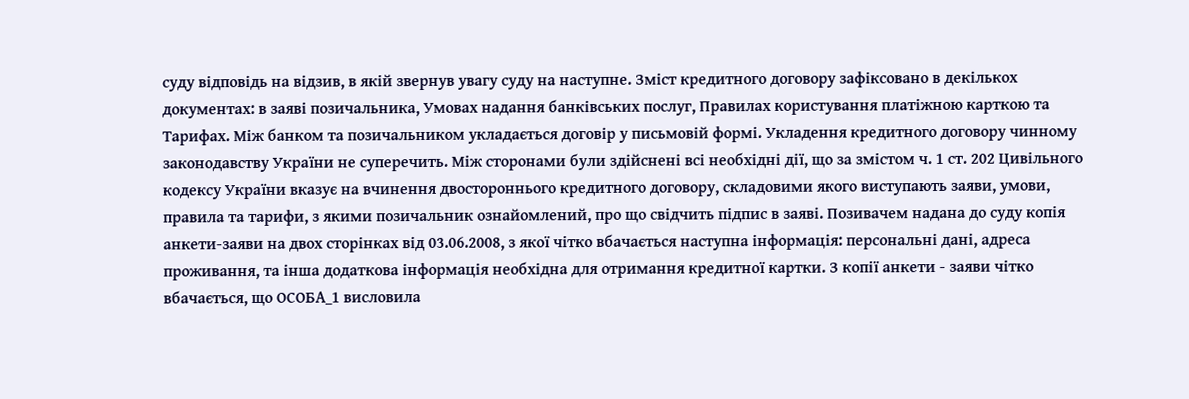суду відповідь на відзив, в якій звернув увагу суду на наступне. Зміст кредитного договору зафіксовано в декількох документах: в заяві позичальника, Умовах надання банківських послуг, Правилах користування платіжною карткою та Тарифах. Між банком та позичальником укладається договір у письмовій формі. Укладення кредитного договору чинному законодавству України не суперечить. Між сторонами були здійснені всі необхідні дії, що за змістом ч. 1 ст. 202 Цивільного кодексу України вказує на вчинення двостороннього кредитного договору, складовими якого виступають заяви, умови, правила та тарифи, з якими позичальник ознайомлений, про що свідчить підпис в заяві. Позивачем надана до суду копія анкети-заяви на двох сторінках від 03.06.2008, з якої чітко вбачається наступна інформація: персональні дані, адреса проживання, та інша додаткова інформація необхідна для отримання кредитної картки. З копії анкети - заяви чітко вбачається, що ОСОБА_1 висловила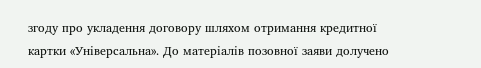згоду про укладення договору шляхом отримання кредитної картки «Універсальна». До матеріалів позовної заяви долучено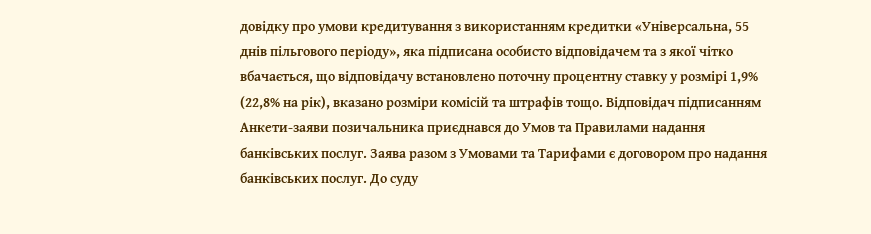довідку про умови кредитування з використанням кредитки «Універсальна, 55 днів пільгового періоду», яка підписана особисто відповідачем та з якої чітко вбачається, що відповідачу встановлено поточну процентну ставку у розмірі 1,9% (22,8% на рік), вказано розміри комісій та штрафів тощо. Відповідач підписанням Анкети-заяви позичальника приєднався до Умов та Правилами надання банківських послуг. Заява разом з Умовами та Тарифами є договором про надання банківських послуг. До суду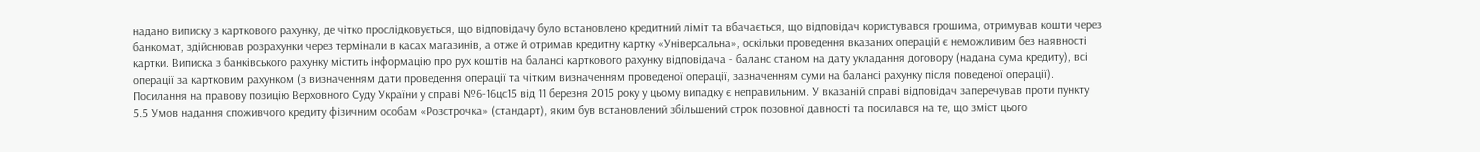надано виписку з карткового рахунку, де чітко прослідковується, що відповідачу було встановлено кредитний ліміт та вбачається, що відповідач користувався грошима, отримував кошти через банкомат, здійснював розрахунки через термінали в касах магазинів, а отже й отримав кредитну картку «Універсальна», оскільки проведення вказаних операцій є неможливим без наявності картки. Виписка з банківського рахунку містить інформацію про рух коштів на балансі карткового рахунку відповідача - баланс станом на дату укладання договору (надана сума кредиту), всі операції за картковим рахунком (з визначенням дати проведення операції та чітким визначенням проведеної операції, зазначенням суми на балансі рахунку після поведеної операції). Посилання на правову позицію Верховного Суду України у справі №6-16цс15 від 11 березня 2015 року у цьому випадку є неправильним. У вказаній справі відповідач заперечував проти пункту 5.5 Умов надання споживчого кредиту фізичним особам «Розстрочка» (стандарт), яким був встановлений збільшений строк позовної давності та посилався на те, що зміст цього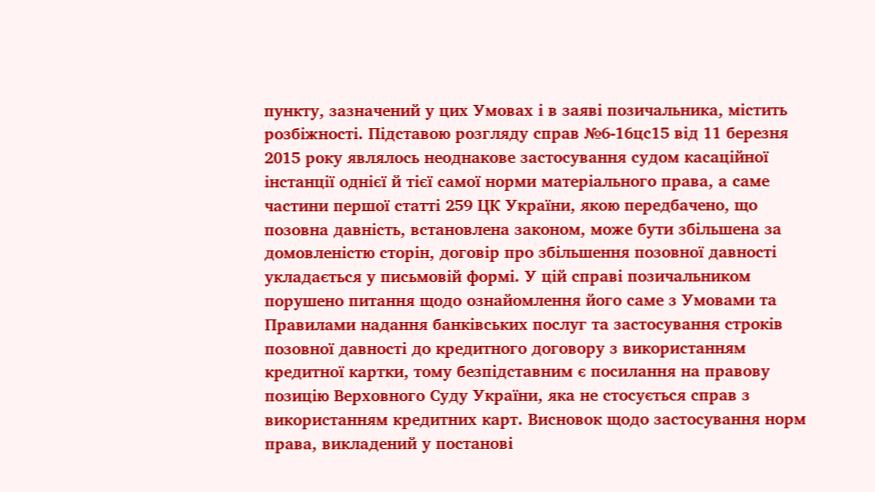пункту, зазначений у цих Умовах і в заяві позичальника, містить розбіжності. Підставою розгляду справ №6-16цс15 від 11 березня 2015 року являлось неоднакове застосування судом касаційної інстанції однієї й тієї самої норми матеріального права, а саме частини першої статті 259 ЦК України, якою передбачено, що позовна давність, встановлена законом, може бути збільшена за домовленістю сторін, договір про збільшення позовної давності укладається у письмовій формі. У цій справі позичальником порушено питання щодо ознайомлення його саме з Умовами та Правилами надання банківських послуг та застосування строків позовної давності до кредитного договору з використанням кредитної картки, тому безпідставним є посилання на правову позицію Верховного Суду України, яка не стосується справ з використанням кредитних карт. Висновок щодо застосування норм права, викладений у постанові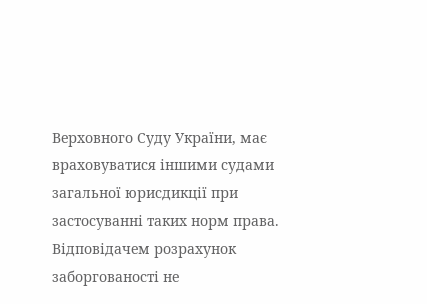Верховного Суду України, має враховуватися іншими судами загальної юрисдикції при застосуванні таких норм права. Відповідачем розрахунок заборгованості не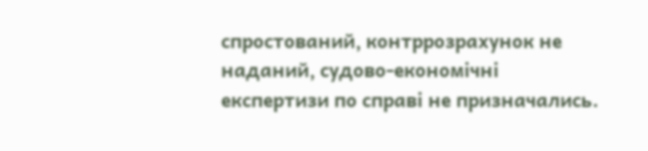спростований, контррозрахунок не наданий, судово-економічні експертизи по справі не призначались.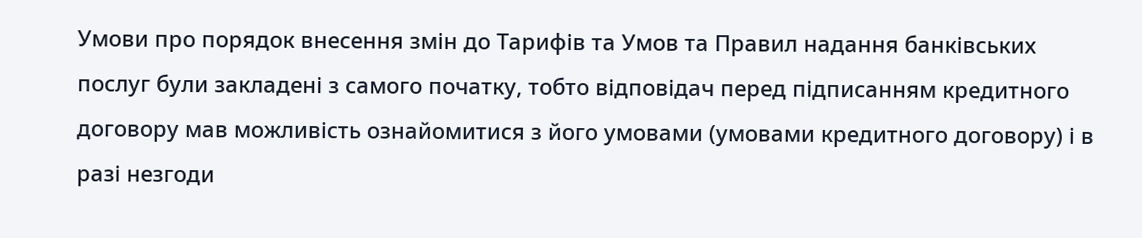Умови про порядок внесення змін до Тарифів та Умов та Правил надання банківських послуг були закладені з самого початку, тобто відповідач перед підписанням кредитного договору мав можливість ознайомитися з його умовами (умовами кредитного договору) і в разі незгоди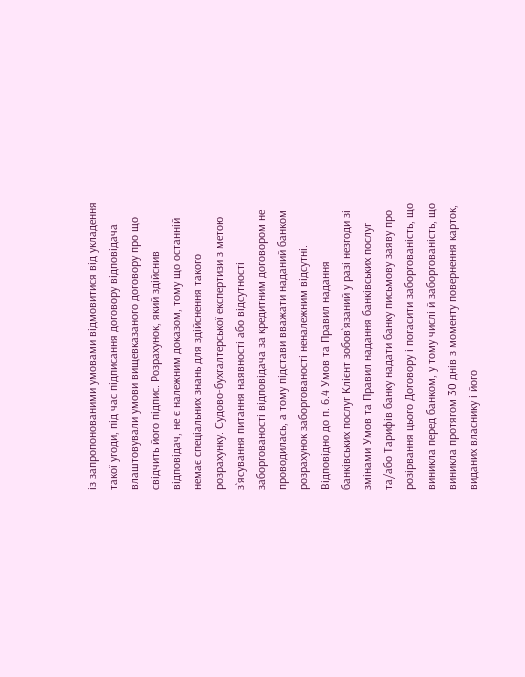із запропонованими умовами відмовитися від укладення такої угоди, під час підписання договору відповідача влаштовували умови вищевказаного договору про що свідчить його підпис. Розрахунок, який здійснив відповідач, не є належним доказом, тому що останній немає спеціальних знань для здійснення такого розрахунку. Судово-бухгалтерської експертизи з метою з`ясування питання наявності або відсутності заборгованості відповідача за кредитним договором не проводилась, а тому підстави вважати наданий банком розрахунок заборгованості неналежним відсутні. Відповідно до п. 6.4 Умов та Правил надання банківських послуг Клієнт зобов`язаний у разі незгоди зі змінами Умов та Правил надання банківських послуг та/або Тарифів банку надати банку письмову заяву про розірвання цього Договору і погасити заборгованість, що виникла перед банком, у тому числі й заборгованість, що виникла протягом 30 днів з моменту повернення карток, виданих власнику і його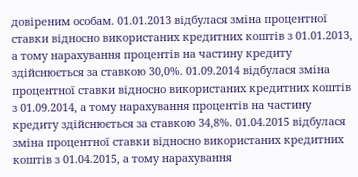довіреним особам. 01.01.2013 відбулася зміна процентної ставки відносно використаних кредитних коштів з 01.01.2013, а тому нарахування процентів на частину кредиту здійснюється за ставкою 30,0%. 01.09.2014 відбулася зміна процентної ставки відносно використаних кредитних коштів з 01.09.2014, а тому нарахування процентів на частину кредиту здійснюється за ставкою 34,8%. 01.04.2015 відбулася зміна процентної ставки відносно використаних кредитних коштів з 01.04.2015, а тому нарахування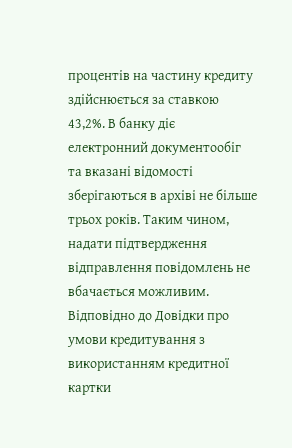процентів на частину кредиту здійснюється за ставкою 43,2%. В банку діє електронний документообіг та вказані відомості зберігаються в архіві не більше трьох років. Таким чином, надати підтвердження відправлення повідомлень не вбачається можливим. Відповідно до Довідки про умови кредитування з використанням кредитної картки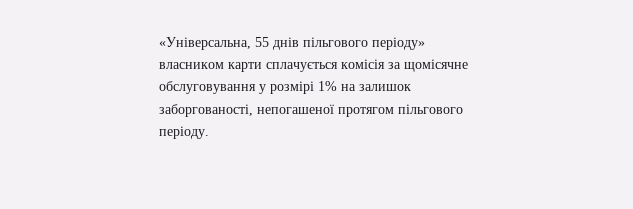«Універсальна, 55 днів пільгового періоду» власником карти сплачується комісія за щомісячне обслуговування у розмірі 1% на залишок заборгованості, непогашеної протягом пільгового періоду.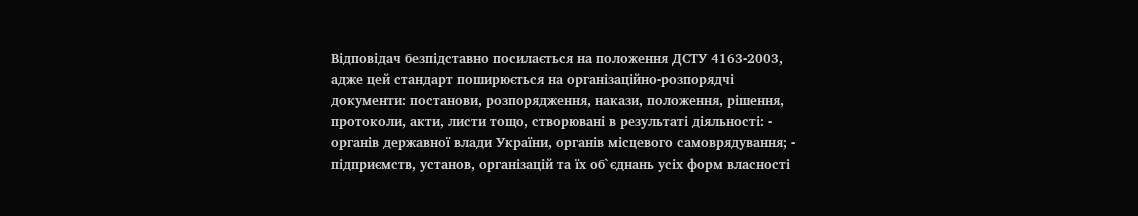Відповідач безпідставно посилається на положення ДСТУ 4163-2003, адже цей стандарт поширюється на організаційно-розпорядчі документи: постанови, розпорядження, накази, положення, рішення, протоколи, акти, листи тощо, створювані в результаті діяльності: - органів державної влади України, органів місцевого самоврядування; - підприємств, установ, організацій та їх об`єднань усіх форм власності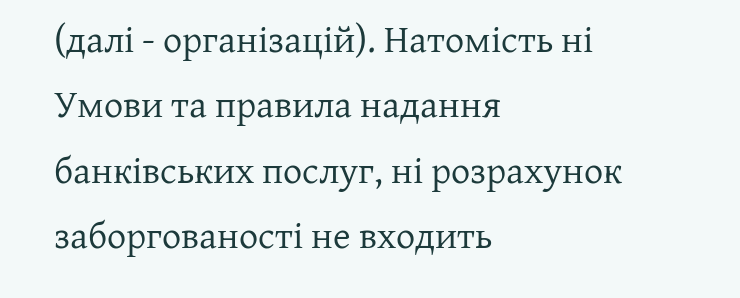(далі - організацій). Натомість ні Умови та правила надання банківських послуг, ні розрахунок заборгованості не входить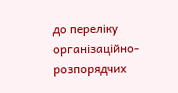до переліку організаційно-розпорядчих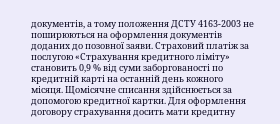документів, а тому положення ДСТУ 4163-2003 не поширюються на оформлення документів доданих до позовної заяви. Страховий платіж за послугою «Страхування кредитного ліміту» становить 0,9 % від суми заборгованості по кредитній карті на останній день кожного місяця. Щомісячне списання здійснюється за допомогою кредитної картки. Для оформлення договору страхування досить мати кредитну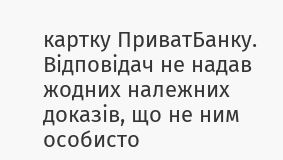картку ПриватБанку. Відповідач не надав жодних належних доказів, що не ним особисто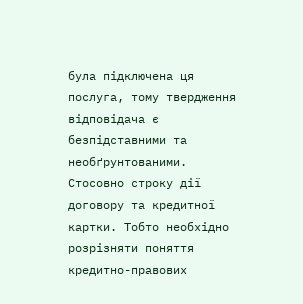була підключена ця послуга, тому твердження відповідача є безпідставними та необґрунтованими. Стосовно строку дії договору та кредитної картки. Тобто необхідно розрізняти поняття кредитно-правових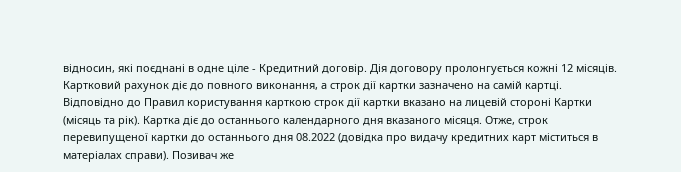відносин, які поєднані в одне ціле - Кредитний договір. Дія договору пролонгується кожні 12 місяців. Картковий рахунок діє до повного виконання, а строк дії картки зазначено на самій картці. Відповідно до Правил користування карткою строк дії картки вказано на лицевій стороні Картки (місяць та рік). Картка діє до останнього календарного дня вказаного місяця. Отже, строк перевипущеної картки до останнього дня 08.2022 (довідка про видачу кредитних карт міститься в матеріалах справи). Позивач же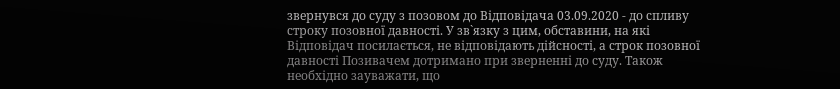звернувся до суду з позовом до Відповідача 03.09.2020 - до спливу строку позовної давності. У зв`язку з цим, обставини, на які Відповідач посилається, не відповідають дійсності, а строк позовної давності Позивачем дотримано при зверненні до суду. Також необхідно зауважати, що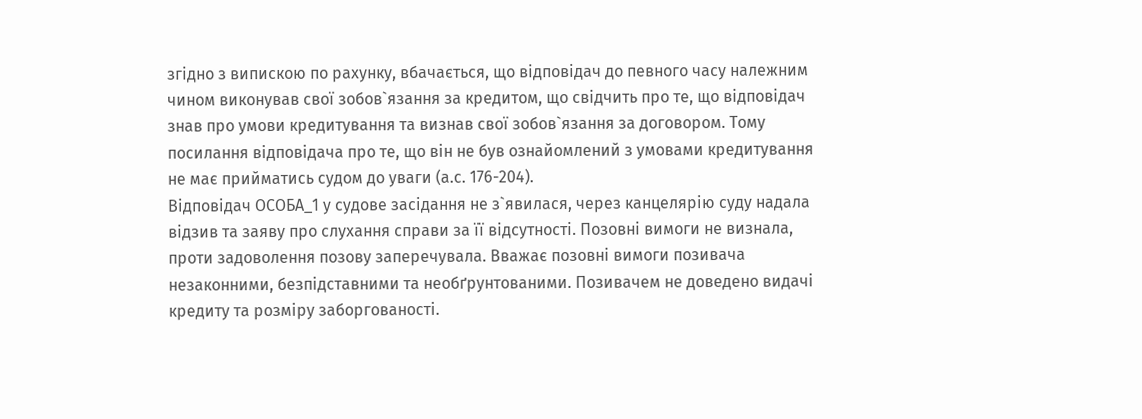згідно з випискою по рахунку, вбачається, що відповідач до певного часу належним чином виконував свої зобов`язання за кредитом, що свідчить про те, що відповідач знав про умови кредитування та визнав свої зобов`язання за договором. Тому посилання відповідача про те, що він не був ознайомлений з умовами кредитування не має прийматись судом до уваги (а.с. 176-204).
Відповідач ОСОБА_1 у судове засідання не з`явилася, через канцелярію суду надала відзив та заяву про слухання справи за її відсутності. Позовні вимоги не визнала, проти задоволення позову заперечувала. Вважає позовні вимоги позивача незаконними, безпідставними та необґрунтованими. Позивачем не доведено видачі кредиту та розміру заборгованості.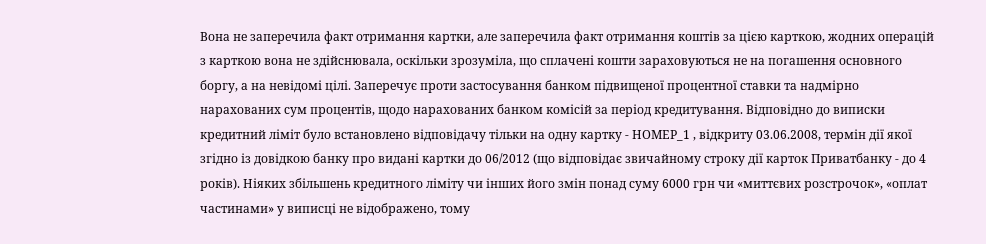Вона не заперечила факт отримання картки, але заперечила факт отримання коштів за цією карткою, жодних операцій з карткою вона не здійснювала, оскільки зрозуміла, що сплачені кошти зараховуються не на погашення основного боргу, а на невідомі цілі. Заперечує проти застосування банком підвищеної процентної ставки та надмірно нарахованих сум процентів, щодо нарахованих банком комісій за період кредитування. Відповідно до виписки кредитний ліміт було встановлено відповідачу тільки на одну картку - НОМЕР_1 , відкриту 03.06.2008, термін дії якої згідно із довідкою банку про видані картки до 06/2012 (що відповідає звичайному строку дії карток Приватбанку - до 4 років). Ніяких збільшень кредитного ліміту чи інших його змін понад суму 6000 грн чи «миттєвих розстрочок», «оплат частинами» у виписці не відображено, тому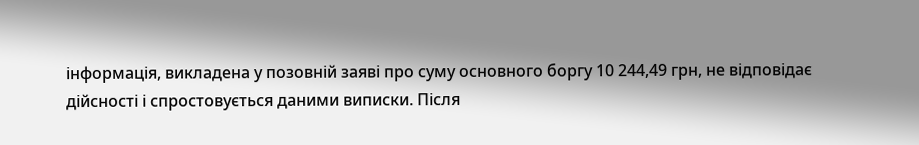інформація, викладена у позовній заяві про суму основного боргу 10 244,49 грн, не відповідає дійсності і спростовується даними виписки. Після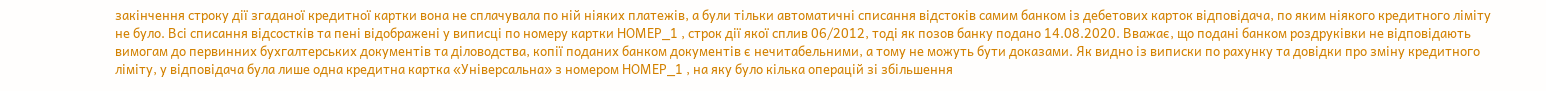закінчення строку дії згаданої кредитної картки вона не сплачувала по ній ніяких платежів, а були тільки автоматичні списання відстоків самим банком із дебетових карток відповідача, по яким ніякого кредитного ліміту не було. Всі списання відсостків та пені відображені у виписці по номеру картки НОМЕР_1 , строк дії якої сплив 06/2012, тоді як позов банку подано 14.08.2020. Вважає, що подані банком роздруківки не відповідають вимогам до первинних бухгалтерських документів та діловодства, копії поданих банком документів є нечитабельними, а тому не можуть бути доказами. Як видно із виписки по рахунку та довідки про зміну кредитного ліміту, у відповідача була лише одна кредитна картка «Універсальна» з номером НОМЕР_1 , на яку було кілька операцій зі збільшення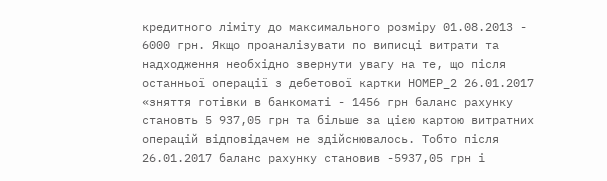кредитного ліміту до максимального розміру 01.08.2013 - 6000 грн. Якщо проаналізувати по виписці витрати та надходження необхідно звернути увагу на те, що після останньої операції з дебетової картки НОМЕР_2 26.01.2017 «зняття готівки в банкоматі - 1456 грн баланс рахунку становть 5 937,05 грн та більше за цією картою витратних операцій відповідачем не здійснювалось. Тобто після 26.01.2017 баланс рахунку становив -5937,05 грн і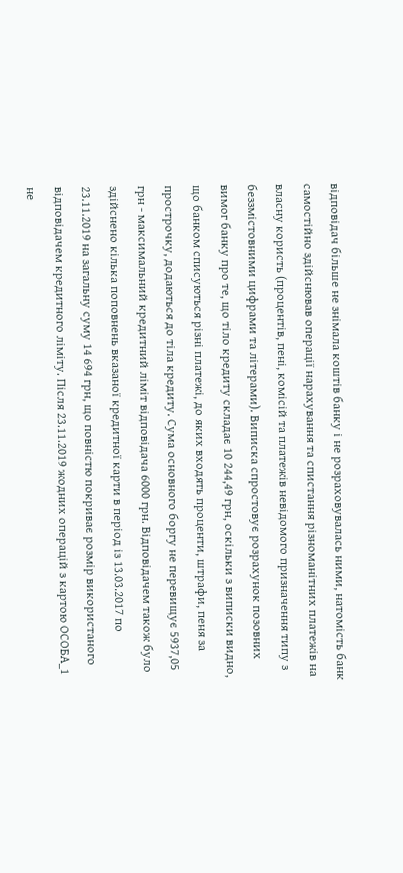відповідач більше не знімала коштів банку і не розраховувалась ними, натомість банк самостійно здійснював операції нарахування та спистання різноманітних платежів на власну користь (процентів, пені, комісій та платежів невідомого призначення типу з беззмістовними цифрами та літерами). Виписка спростовує розрахунок позовних вимог банку про те, що тіло кредиту складає 10 244,49 грн, оскільки з виписки видно, що банком списуються різні платежі, до яких входять проценти, штрафи, пеня за прострочку, додаються до тіла кредиту. Сума основного боргу не перевищує 5937,05 грн - максимальний кредитний ліміт відповідача 6000 грн. Відповідачем також було здійснено кілька поповнень вказаної кредитної карти в період із 13.03.2017 по 23.11.2019 на загальну суму 14 694 грн, що повністю покриває розмір використаного відповідачем кредитного ліміту. Після 23.11.2019 жодних операцій з картою ОСОБА_1 не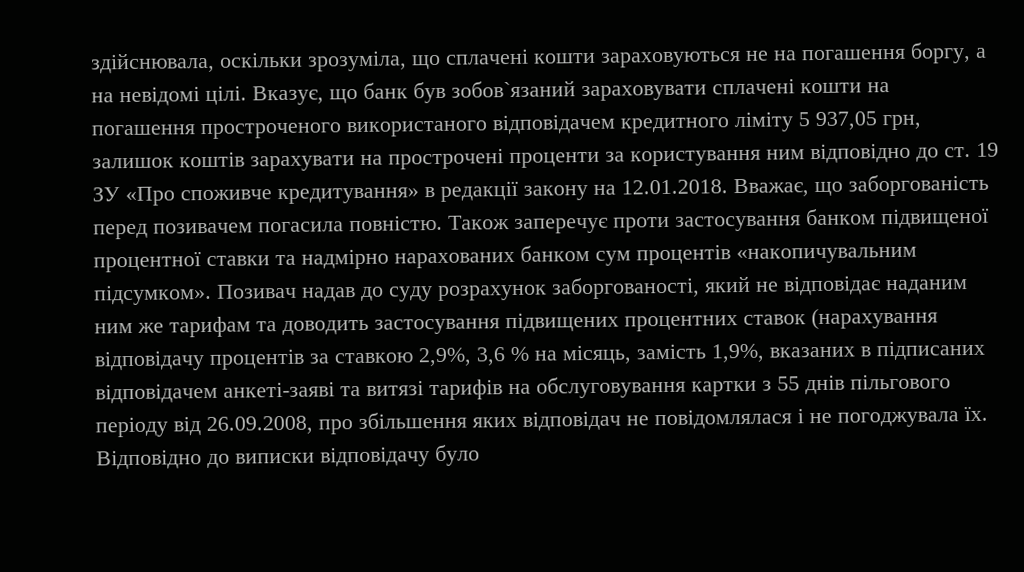здійснювала, оскільки зрозуміла, що сплачені кошти зараховуються не на погашення боргу, а на невідомі цілі. Вказує, що банк був зобов`язаний зараховувати сплачені кошти на погашення простроченого використаного відповідачем кредитного ліміту 5 937,05 грн, залишок коштів зарахувати на прострочені проценти за користування ним відповідно до ст. 19 ЗУ «Про споживче кредитування» в редакції закону на 12.01.2018. Вважає, що заборгованість перед позивачем погасила повністю. Також заперечує проти застосування банком підвищеної процентної ставки та надмірно нарахованих банком сум процентів «накопичувальним підсумком». Позивач надав до суду розрахунок заборгованості, який не відповідає наданим ним же тарифам та доводить застосування підвищених процентних ставок (нарахування відповідачу процентів за ставкою 2,9%, 3,6 % на місяць, замість 1,9%, вказаних в підписаних відповідачем анкеті-заяві та витязі тарифів на обслуговування картки з 55 днів пільгового періоду від 26.09.2008, про збільшення яких відповідач не повідомлялася і не погоджувала їх. Відповідно до виписки відповідачу було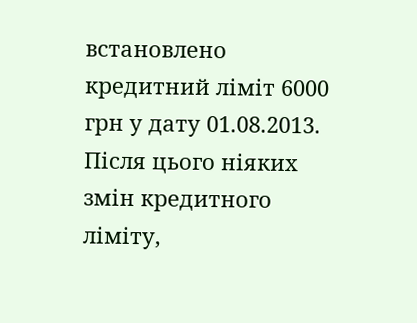встановлено кредитний ліміт 6000 грн у дату 01.08.2013. Після цього ніяких змін кредитного ліміту,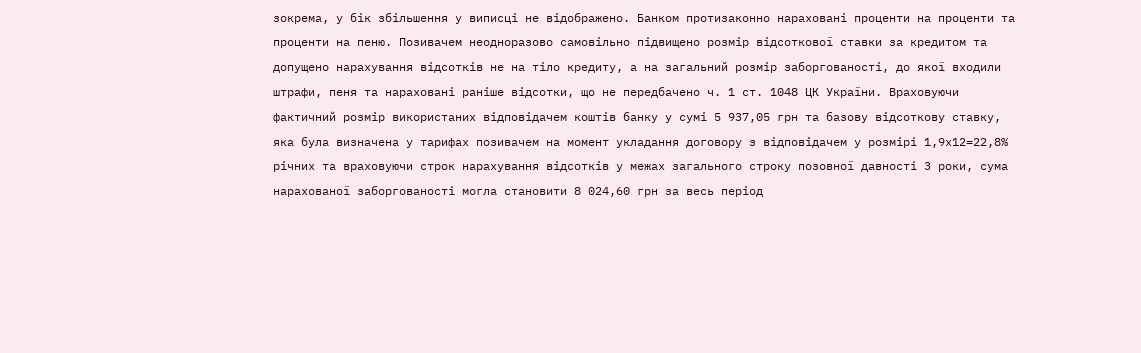зокрема, у бік збільшення у виписці не відображено. Банком протизаконно нараховані проценти на проценти та проценти на пеню. Позивачем неодноразово самовільно підвищено розмір відсоткової ставки за кредитом та допущено нарахування відсотків не на тіло кредиту, а на загальний розмір заборгованості, до якої входили штрафи, пеня та нараховані раніше відсотки, що не передбачено ч. 1 ст. 1048 ЦК України. Враховуючи фактичний розмір використаних відповідачем коштів банку у сумі 5 937,05 грн та базову відсоткову ставку, яка була визначена у тарифах позивачем на момент укладання договору з відповідачем у розмірі 1,9х12=22,8% річних та враховуючи строк нарахування відсотків у межах загального строку позовної давності 3 роки, сума нарахованої заборгованості могла становити 8 024,60 грн за весь період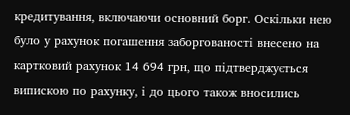кредитування, включаючи основний борг. Оскільки нею було у рахунок погашення заборгованості внесено на картковий рахунок 14 694 грн, що підтверджується випискою по рахунку, і до цього також вносились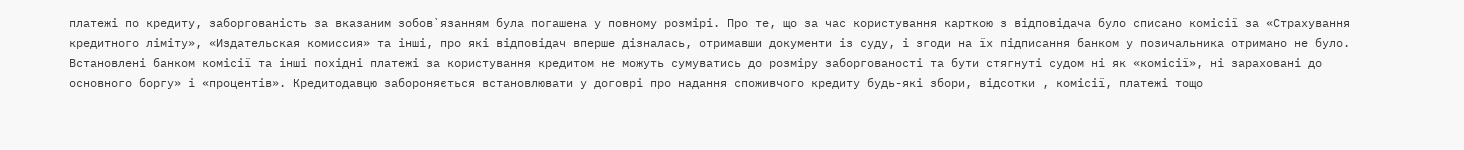платежі по кредиту, заборгованість за вказаним зобов`язанням була погашена у повному розмірі. Про те, що за час користування карткою з відповідача було списано комісії за «Страхування кредитного ліміту», «Издательская комиссия» та інші, про які відповідач вперше дізналась, отримавши документи із суду, і згоди на їх підписання банком у позичальника отримано не було. Встановлені банком комісії та інші похідні платежі за користування кредитом не можуть сумуватись до розміру заборгованості та бути стягнуті судом ні як «комісії», ні зараховані до основного боргу» і «процентів». Кредитодавцю забороняється встановлювати у договрі про надання споживчого кредиту будь-які збори, відсотки , комісії, платежі тощо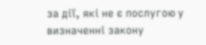за дії, які не є послугою у визначенні закону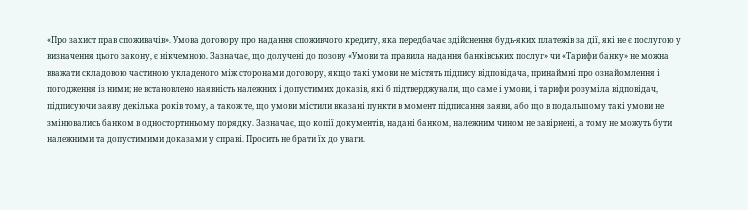«Про захист прав споживачів». Умова договору про надання споживчого кредиту, яка передбачає здійснення будь-яких платежів за дії, які не є послугою у визначення цього закону, є нікчемною. Зазначає, що долучені до позову «Умови та правила надання банківських послуг» чи «Тарифи банку» не можна вважати складовою частиною укладеного між сторонами договору, якщо такі умови не містять підпису відповідача, принаймні про ознайомлення і погодження із ними; не встановлено наявність належних і допустимих доказів, які б підтверджували, що саме і умови, і тарифи розуміла відповідач, підписуючи заяву декілька років тому, а також те, що умови містили вказані пункти в момент підписання заяви, або що в подальшому такі умови не змінювались банком в одностортнньому порядку. Зазначає, що копії документів, надані банком, належним чином не завірнені, а тому не можуть бути належними та допустимими доказами у справі. Просить не брати їх до уваги.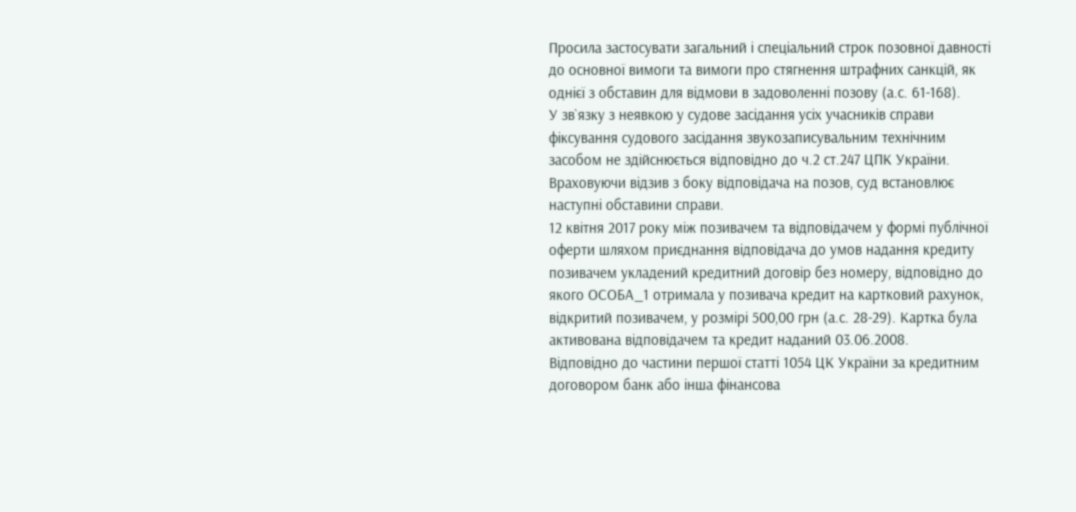Просила застосувати загальний і спеціальний строк позовної давності до основної вимоги та вимоги про стягнення штрафних санкцій, як однієї з обставин для відмови в задоволенні позову (а.с. 61-168).
У зв`язку з неявкою у судове засідання усіх учасників справи фіксування судового засідання звукозаписувальним технічним засобом не здійснюється відповідно до ч.2 ст.247 ЦПК України.
Враховуючи відзив з боку відповідача на позов, суд встановлює наступні обставини справи.
12 квітня 2017 року між позивачем та відповідачем у формі публічної оферти шляхом приєднання відповідача до умов надання кредиту позивачем укладений кредитний договір без номеру, відповідно до якого ОСОБА_1 отримала у позивача кредит на картковий рахунок, відкритий позивачем, у розмірі 500,00 грн (а.с. 28-29). Картка була активована відповідачем та кредит наданий 03.06.2008.
Відповідно до частини першої статті 1054 ЦК України за кредитним договором банк або інша фінансова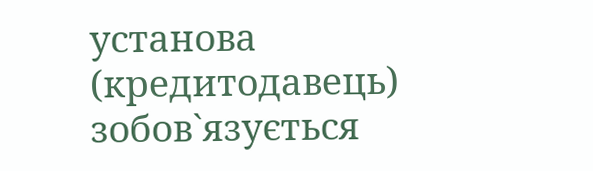установа (кредитодавець) зобов`язується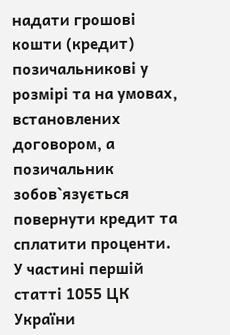надати грошові кошти (кредит) позичальникові у розмірі та на умовах, встановлених договором, а позичальник зобов`язується повернути кредит та сплатити проценти.
У частині першій статті 1055 ЦК України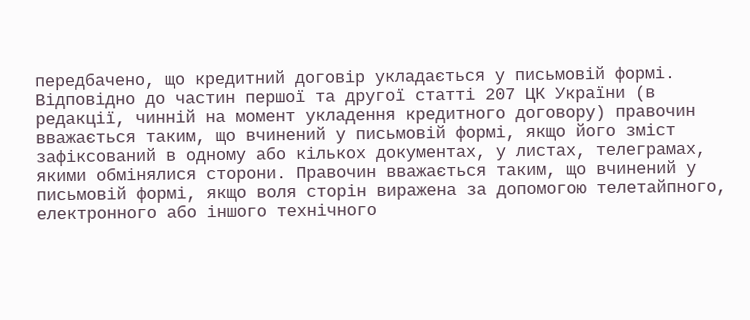передбачено, що кредитний договір укладається у письмовій формі.
Відповідно до частин першої та другої статті 207 ЦК України (в редакції, чинній на момент укладення кредитного договору) правочин вважається таким, що вчинений у письмовій формі, якщо його зміст зафіксований в одному або кількох документах, у листах, телеграмах, якими обмінялися сторони. Правочин вважається таким, що вчинений у письмовій формі, якщо воля сторін виражена за допомогою телетайпного, електронного або іншого технічного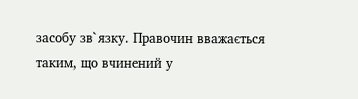засобу зв`язку. Правочин вважається таким, що вчинений у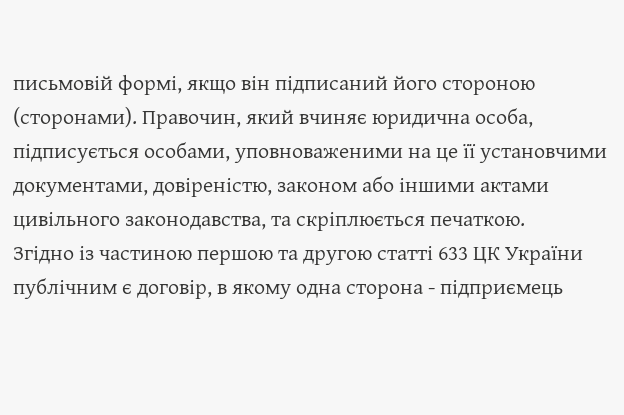письмовій формі, якщо він підписаний його стороною (сторонами). Правочин, який вчиняє юридична особа, підписується особами, уповноваженими на це її установчими документами, довіреністю, законом або іншими актами цивільного законодавства, та скріплюється печаткою.
Згідно із частиною першою та другою статті 633 ЦК України публічним є договір, в якому одна сторона - підприємець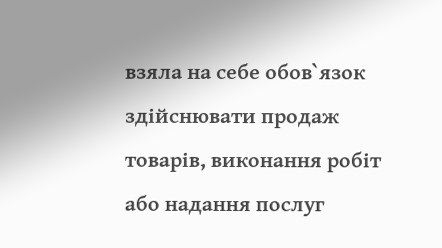взяла на себе обов`язок здійснювати продаж товарів, виконання робіт або надання послуг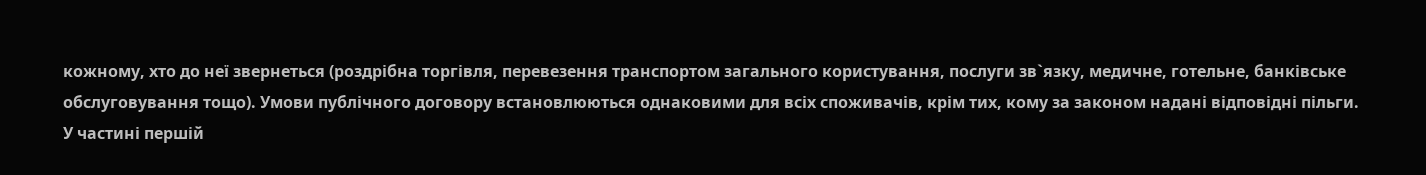кожному, хто до неї звернеться (роздрібна торгівля, перевезення транспортом загального користування, послуги зв`язку, медичне, готельне, банківське обслуговування тощо). Умови публічного договору встановлюються однаковими для всіх споживачів, крім тих, кому за законом надані відповідні пільги.
У частині першій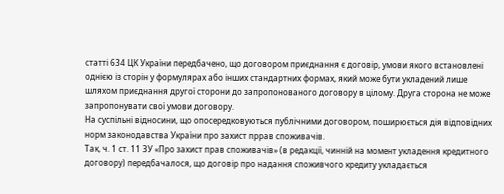статті 634 ЦК України передбачено, що договором приєднання є договір, умови якого встановлені однією із сторін у формулярах або інших стандартних формах, який може бути укладений лише шляхом приєднання другої сторони до запропонованого договору в цілому. Друга сторона не може запропонувати свої умови договору.
На суспільні відносини, що опосередковуються публічними договором, поширюється дія відповідних норм законодавства України про захист пррав споживачів.
Так, ч. 1 ст. 11 ЗУ «Про захист прав споживачів» (в редакції, чинній на момент укладення кредитного договору) передбачалося, що договір про надання споживчого кредиту укладається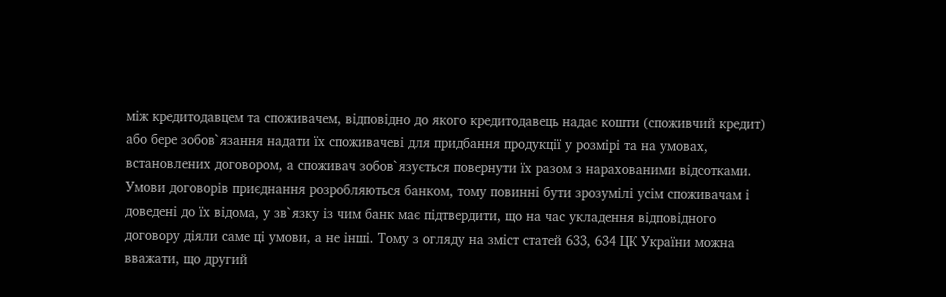між кредитодавцем та споживачем, відповідно до якого кредитодавець надає кошти (споживчий кредит) або бере зобов`язання надати їх споживачеві для придбання продукції у розмірі та на умовах, встановлених договором, а споживач зобов`язується повернути їх разом з нарахованими відсотками.
Умови договорів приєднання розробляються банком, тому повинні бути зрозумілі усім споживачам і доведені до їх відома, у зв`язку із чим банк має підтвердити, що на час укладення відповідного договору діяли саме ці умови, а не інші. Тому з огляду на зміст статей 633, 634 ЦК України можна вважати, що другий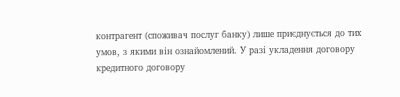контрагент (споживач послуг банку) лише приєднується до тих умов, з якими він ознайомлений. У разі укладення договору кредитного договору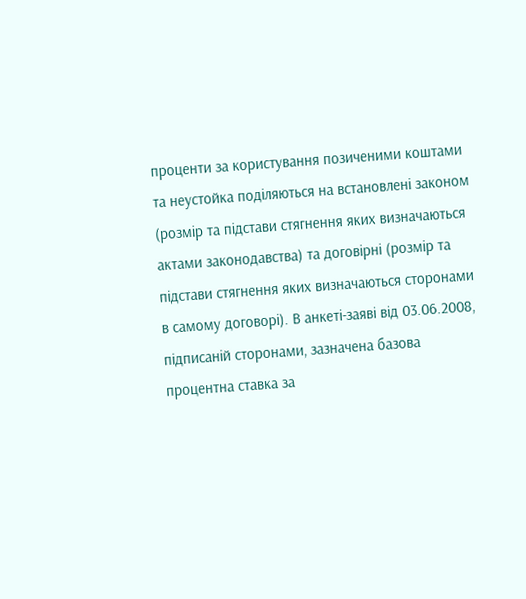проценти за користування позиченими коштами та неустойка поділяються на встановлені законом (розмір та підстави стягнення яких визначаються актами законодавства) та договірні (розмір та підстави стягнення яких визначаються сторонами в самому договорі). В анкеті-заяві від 03.06.2008, підписаній сторонами, зазначена базова процентна ставка за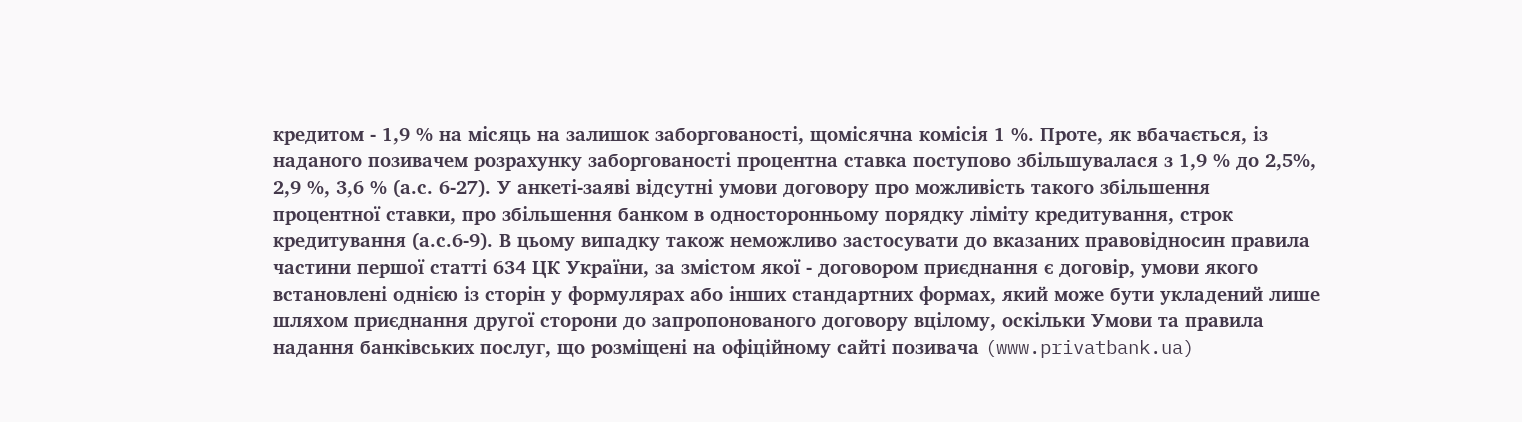кредитом - 1,9 % на місяць на залишок заборгованості, щомісячна комісія 1 %. Проте, як вбачається, із наданого позивачем розрахунку заборгованості процентна ставка поступово збільшувалася з 1,9 % до 2,5%, 2,9 %, 3,6 % (а.с. 6-27). У анкеті-заяві відсутні умови договору про можливість такого збільшення процентної ставки, про збільшення банком в односторонньому порядку ліміту кредитування, строк кредитування (а.с.6-9). В цьому випадку також неможливо застосувати до вказаних правовідносин правила частини першої статті 634 ЦК України, за змістом якої - договором приєднання є договір, умови якого встановлені однією із сторін у формулярах або інших стандартних формах, який може бути укладений лише шляхом приєднання другої сторони до запропонованого договору вцілому, оскільки Умови та правила надання банківських послуг, що розміщені на офіційному сайті позивача (www.privatbank.ua)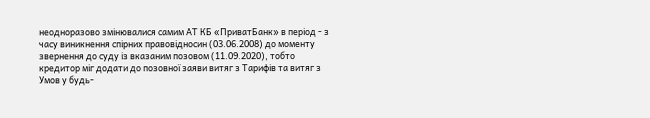неодноразово змінювалися самим АТ КБ «ПриватБанк» в період - з часу виникнення спірних правовідносин (03.06.2008) до моменту звернення до суду із вказаним позовом (11.09.2020), тобто кредитор міг додати до позовної заяви витяг з Тарифів та витяг з Умов у будь-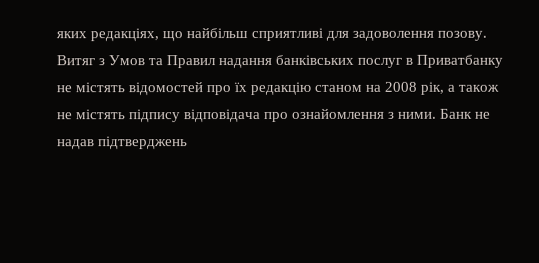яких редакціях, що найбільш сприятливі для задоволення позову. Витяг з Умов та Правил надання банківських послуг в Приватбанку не містять відомостей про їх редакцію станом на 2008 рік, а також не містять підпису відповідача про ознайомлення з ними. Банк не надав підтверджень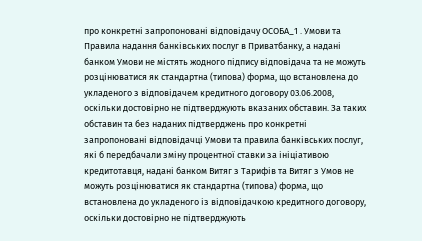про конкретні запропоновані відповідачу ОСОБА_1 . Умови та Правила надання банківських послуг в Приватбанку, а надані банком Умови не містять жодного підпису відповідача та не можуть розцінюватися як стандартна (типова) форма, що встановлена до укладеного з відповідачем кредитного договору 03.06.2008, оскільки достовірно не підтверджують вказаних обставин. За таких обставин та без наданих підтверджень про конкретні запропоновані відповідачці Умови та правила банківських послуг, які б передбачали зміну процентної ставки за ініціативою кредитотавця, надані банком Витяг з Тарифів та Витяг з Умов не можуть розцінюватися як стандартна (типова) форма, що встановлена до укладеного із відповідачкою кредитного договору, оскільки достовірно не підтверджують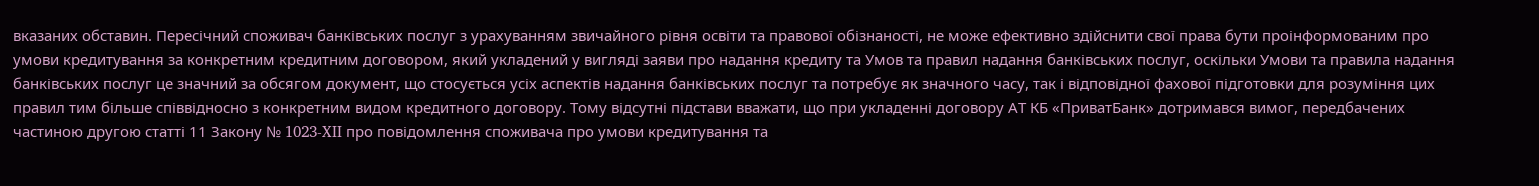вказаних обставин. Пересічний споживач банківських послуг з урахуванням звичайного рівня освіти та правової обізнаності, не може ефективно здійснити свої права бути проінформованим про умови кредитування за конкретним кредитним договором, який укладений у вигляді заяви про надання кредиту та Умов та правил надання банківських послуг, оскільки Умови та правила надання банківських послуг це значний за обсягом документ, що стосується усіх аспектів надання банківських послуг та потребує як значного часу, так і відповідної фахової підготовки для розуміння цих правил тим більше співвідносно з конкретним видом кредитного договору. Тому відсутні підстави вважати, що при укладенні договору АТ КБ «ПриватБанк» дотримався вимог, передбачених частиною другою статті 11 Закону № 1023-XII про повідомлення споживача про умови кредитування та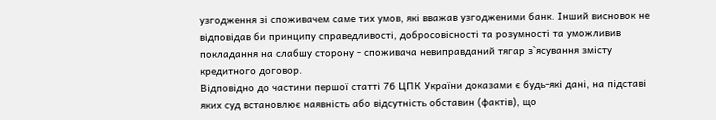узгодження зі споживачем саме тих умов, які вважав узгодженими банк. Інший висновок не відповідав би принципу справедливості, добросовісності та розумності та уможливив покладання на слабшу сторону - споживача невиправданий тягар з`ясування змісту кредитного договор.
Відповідно до частини першої статті 76 ЦПК України доказами є будь-які дані, на підставі яких суд встановлює наявність або відсутність обставин (фактів), що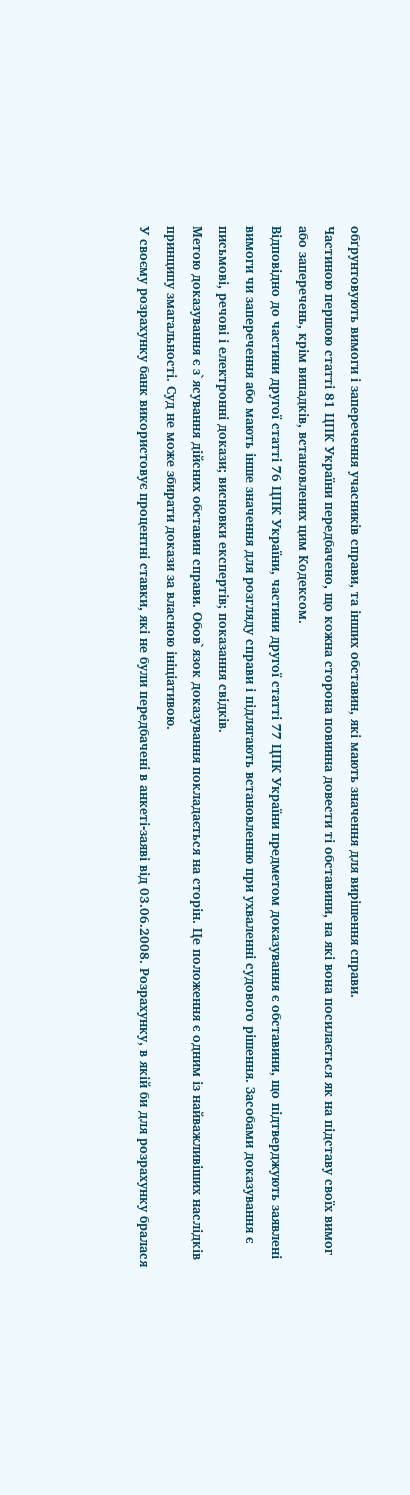обґрунтовують вимоги і заперечення учасників справи, та інших обставин, які мають значення для вирішення справи.
Частиною першою статті 81 ЦПК України передбачено, що кожна сторона повинна довести ті обставини, на які вона посилається як на підставу своїх вимог або заперечень, крім випадків, встановлених цим Кодексом.
Відповідно до частини другої статті 76 ЦПК України, частини другої статті 77 ЦПК України предметом доказування є обставини, що підтверджують заявлені вимоги чи заперечення або мають інше значення для розгляду справи і підлягають встановленню при ухваленні судового рішення. Засобами доказування є письмові, речові і електронні докази; висновки експертів; показання свідків.
Метою доказування є з`ясування дійсних обставин справи. Обов`язок доказування покладається на сторін. Це положення є одним із найважливіших наслідків принципу змагальності. Суд не може збирати докази за власною ініціативою.
У своєму розрахунку банк використовує процентні ставки, які не були передбачені в анкеті-заяві від 03.06.2008. Розрахунку, в якій би для розрахунку бралася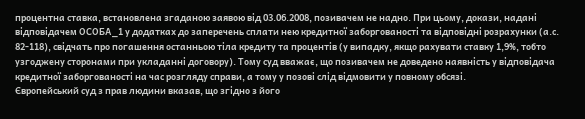процентна ставка, встановлена згаданою заявою від 03.06.2008, позивачем не надно. При цьому, докази, надані відповідачем ОСОБА_1 у додатках до заперечень сплати нею кредитної заборгованості та відповідні розрахунки (а.с. 82-118), свідчать про погашення останньою тіла кредиту та процентів (у випадку, якщо рахувати ставку 1,9%, тобто узгоджену сторонами при укладанні договору). Тому суд вважає, що позивачем не доведено наявність у відповідача кредитної заборгованості на час розгляду справи, а тому у позові слід відмовити у повному обсязі.
Європейський суд з прав людини вказав, що згідно з його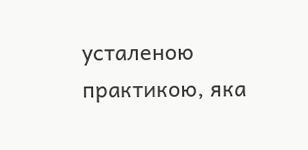усталеною практикою, яка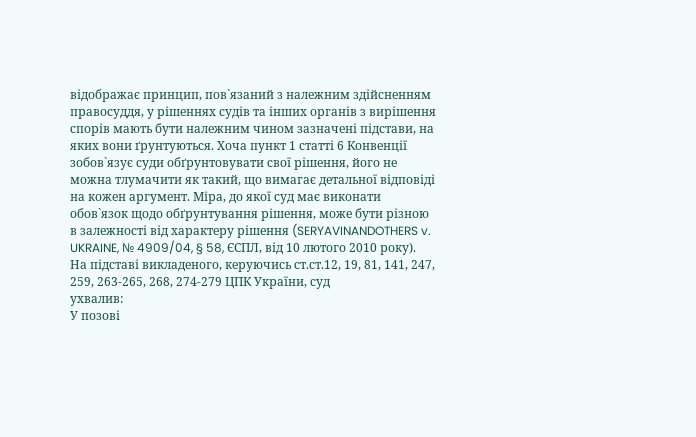відображає принцип, пов`язаний з належним здійсненням правосуддя, у рішеннях судів та інших органів з вирішення спорів мають бути належним чином зазначені підстави, на яких вони ґрунтуються. Хоча пункт 1 статті 6 Конвенції зобов`язує суди обґрунтовувати свої рішення, його не можна тлумачити як такий, що вимагає детальної відповіді на кожен аргумент. Міра, до якої суд має виконати обов`язок щодо обґрунтування рішення, може бути різною в залежності від характеру рішення (SERYAVINANDOTHERS v. UKRAINE, № 4909/04, § 58, ЄСПЛ, від 10 лютого 2010 року).
На підставі викладеного, керуючись ст.ст.12, 19, 81, 141, 247, 259, 263-265, 268, 274-279 ЦПК України, суд
ухвалив:
У позові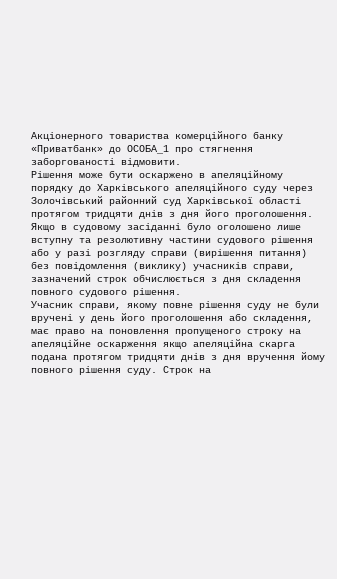Акціонерного товариства комерційного банку «Приватбанк» до ОСОБА_1 про стягнення заборгованості відмовити.
Рішення може бути оскаржено в апеляційному порядку до Харківського апеляційного суду через Золочівський районний суд Харківської області протягом тридцяти днів з дня його проголошення. Якщо в судовому засіданні було оголошено лише вступну та резолютивну частини судового рішення або у разі розгляду справи (вирішення питання) без повідомлення (виклику) учасників справи, зазначений строк обчислюється з дня складення повного судового рішення.
Учасник справи, якому повне рішення суду не були вручені у день його проголошення або складення, має право на поновлення пропущеного строку на апеляційне оскарження якщо апеляційна скарга подана протягом тридцяти днів з дня вручення йому повного рішення суду. Строк на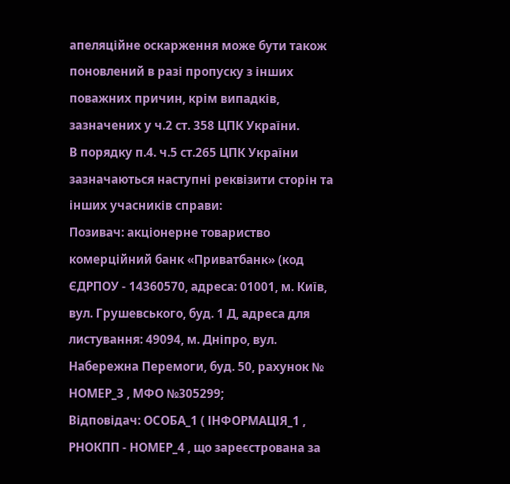апеляційне оскарження може бути також поновлений в разі пропуску з інших поважних причин, крім випадків, зазначених у ч.2 ст. 358 ЦПК України.
В порядку п.4. ч.5 ст.265 ЦПК України зазначаються наступні реквізити сторін та інших учасників справи:
Позивач: акціонерне товариство комерційний банк «Приватбанк» (код ЄДРПОУ - 14360570, адреса: 01001, м. Київ, вул. Грушевського, буд. 1 Д, адреса для листування: 49094, м. Дніпро, вул. Набережна Перемоги, буд. 50, рахунок № НОМЕР_3 , МФО №305299;
Відповідач: ОСОБА_1 ( ІНФОРМАЦІЯ_1 , РНОКПП - НОМЕР_4 , що зареєстрована за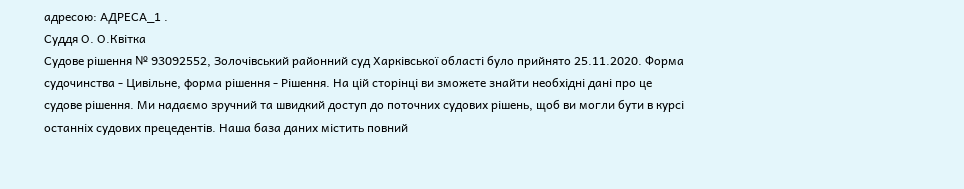адресою: АДРЕСА_1 .
Суддя О. О.Квітка
Судове рішення № 93092552, Золочівський районний суд Харківської області було прийнято 25.11.2020. Форма судочинства - Цивільне, форма рішення - Рішення. На цій сторінці ви зможете знайти необхідні дані про це судове рішення. Ми надаємо зручний та швидкий доступ до поточних судових рішень, щоб ви могли бути в курсі останніх судових прецедентів. Наша база даних містить повний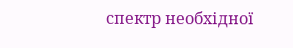спектр необхідної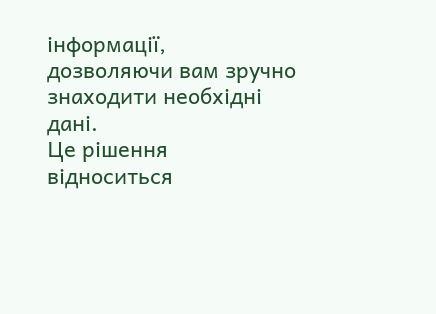інформації, дозволяючи вам зручно знаходити необхідні дані.
Це рішення відноситься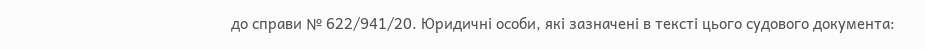до справи № 622/941/20. Юридичні особи, які зазначені в тексті цього судового документа: